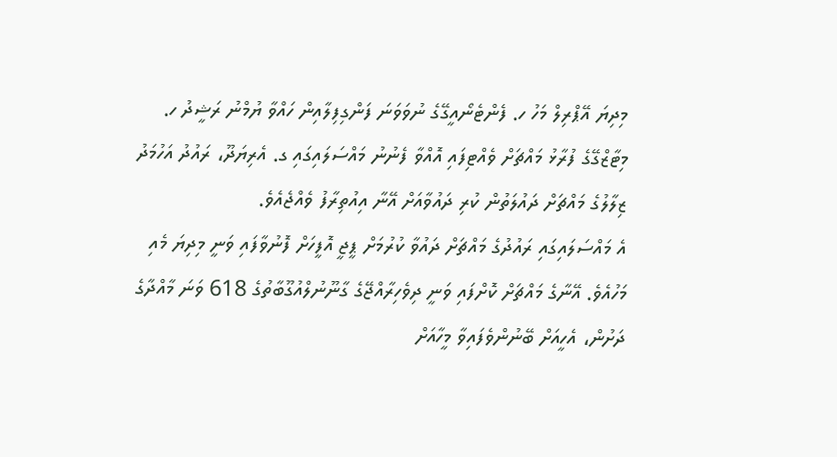މިދިޔަ އޭޕްރިލް މަހު ހ. ފެންޓެނޯއީގޭގެ ނުވަވަނަ ފަންގިފިލާއިން ހައްވާ ޔުމްނު ރަޝީދު ހ. މިޓާޒްގޭގެ ފުރާޅު މައްޗަށް ވެއްޓިފައި އޮއްވާ ފެނުނު މައްސަލައިގައި ގ. އެރިޔަދޫ، ރައުދު އަހުމަދު ޒިލާލުގެ މައްޗަށް ދައުލަތުން ކުރި ދައުވާއަށް އޭނާ އިއުތިރާފު ވެއްޖެއެވެ.
އެ މައްސަލައިގައި ރައުދުގެ މައްޗަށް ދައުވާ ކުރުމަށް ޕީޖީ އޮފީހަށް ފޮނުވާފައި ވަނީ މިދިޔަ މެއި މަހުއެވެ. އޭނާގެ މައްޗަށް ކޮށްފައި ވަނީ ދިވެހިރާއްޖޭގެ ގާނޫނުލްއުގޫބާތުގެ 618 ވަނަ މާއްދާގެ ދަށުން، އެހީއަށް ބޭނުންވެފައިވާ މީހާއަށް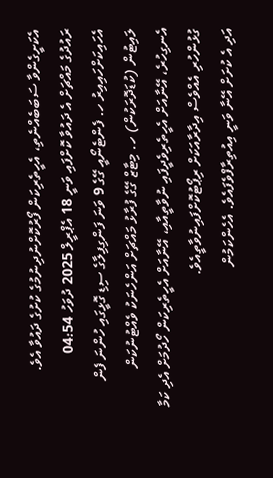އެކަށީގެންވާ ސަބަބެއްނެތި، އެހީތެރިކަން ފޯރުކޮށްނުދިނުމުގެ ކުށުގެ ދައުވާ އެވެ.
ރައުދުގެ މައްޗަށް އެ ދައުވާ ކޮށްފައި ވަނީ 18 އެޕްރީލް 2025 ދުވަހު 04:54 އެހައިކަށްހައިއިރު ހ. ފެންޓެނޯއީ ގޭގެ 9 ވަނަ ފަންގިފިލާގެ ސިޑި ގޮޅީގައި ހުންނަ ފެން ލައިޓުން (ކުޑަދޮރަކުން) ހ. މިޓާޒް ގޭގެ ފުރާޅު މައްޗަށް އަންހެނަކު ވެއްޓުނުކަން އެނގިހުރެ، އޭނާއަށް އެހީތެރިވެދީފައި ނުވާތީއާއި، އޭނާއަށް އެހީތެރިކަން ހޯދުމަށް އެދި ކަމާ ގުޅުންހުރި އެއްވެސް އިދާރާއަކަށް ރިޕޯޓުކޮށްފައިނުވާތީއެވެ.
އަދި އެ ކުށަށް އޭނާ ވަނީ އިއުތިރާފްވެފައެވެ. އެހެންކަމުން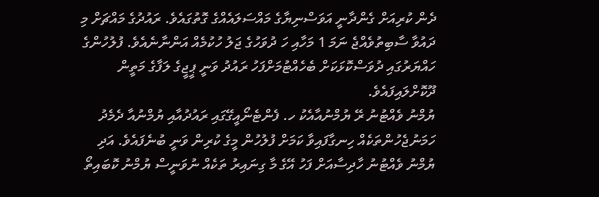ދެން ކުރިއަށް ގެންދާނީ އަވަސްނިޔާގެ މައްސަލައެއްގެ ގޮތުގައެވެ. ރައުދުގެ މައްޗަށް މި ދައުވާ ސާބިތުވެއްޖެ ނަމަ 1 މަހާއި ހަ ދުވަހުގެ ޖަލު ހުކުމެއް އަންނާނެއެވެ. ފުލުހުންގެ ހައްޔަރުގައި ދުވަސްކޮޅަކަށް ބެހެއްޓުމަށްފަހު ރައުދު ވަނީ ޕީޖީގެ ލަފާގެ މަތީން ދޫކޮށްލައިފައެވެ.
ޔުމްނު ވެއްޓުނު ރޭ ޔުމްނުއާއެކު ހ. ފެންޓެނޯއީގޭގައި ރައުދުއާއި ޔުމްނުއާ ދެމެދު ހަމަނުޖެހުންތަކެއް ހިނގާފައިވާ ކަމަށް ފުލުހުން މީގެ ކުރިން ވަނީ ބުނެފައެވެ. އަދި ޔުމްނު ވެއްޓުނު ހާދިސާއަށް ފަހު އޭގެ މާ ގިނައިރު ތަކެއް ނުވަނީސް ޔުމްނު ކޮބައިތޯ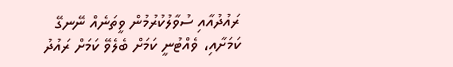ރައުދުއާއި ސުވާލުކުރުމުން ވީތަނެއް ނޭނގޭ ކަމަށާއި، ވެއްޓުނީ ކަމަށް ބެލެވޭ ކަމަށް ރައުދު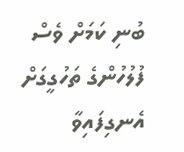ބުނި ކަމަށް ވެސް ފުލުހުންގެ ތަހުގީގަށް އެނގިފައިވާ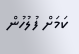ކަމަށް ފުލުހުން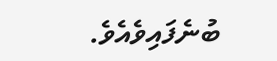ބުނެފައިވެއެވެ.